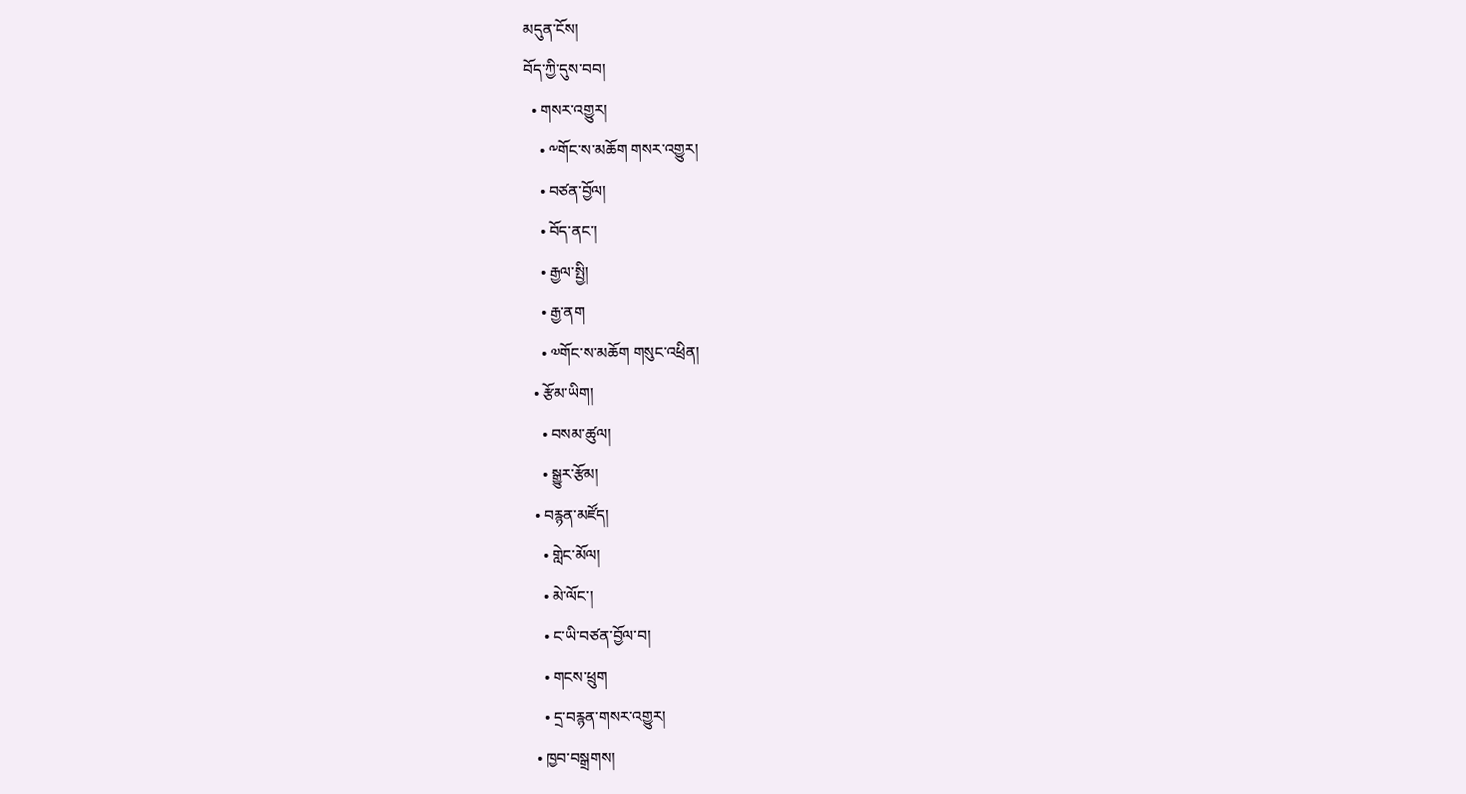མདུན་ངོས།
བོད་ཀྱི་དུས་བབ།
  • གསར་འགྱུར།
    • ༸གོང་ས་མཆོག གསར་འགྱུར།
    • བཙན་བྱོལ།
    • བོད་ནང་།
    • རྒྱལ་སྤྱི།
    • རྒྱ་ནག
    • ༧གོང་ས་མཆོག གསུང་འཕྲིན།
  • རྩོམ་ཡིག།
    • བསམ་ཚུལ།
    • སྒྱུར་རྩོམ།
  • བརྙན་མཛོད།
    • གླེང་མོལ།
    • མེ་ལོང་།
    • ང་ཡི་བཙན་བྱོལ་བ།
    • གངས་ཕྲུག
    • དྲ་བརྙན་གསར་འགྱུར།
  • ཁྱབ་བསྒྲགས།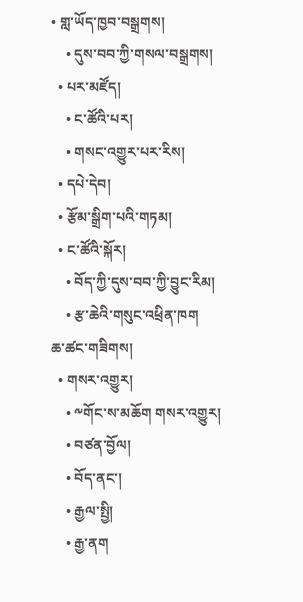• གླ་ཡོད་ཁྱབ་བསྒྲགས།
    • དུས་བབ་ཀྱི་གསལ་བསྒྲགས།
  • པར་མཛོད།
    • ང་ཚོའི་པར།
    • གསང་འགྱུར་པར་རིས།
  • དཔེ་དེབ།
  • རྩོམ་སྒྲིག་པའི་གཏམ།
  • ང་ཚོའི་སྐོར།
    • བོད་ཀྱི་དུས་བབ་ཀྱི་བྱུང་རིམ།
    • རྩ་ཆེའི་གསུང་འཕྲིན་ཁག
ཆ་ཚང་གཟིགས།
  • གསར་འགྱུར།
    • ༸གོང་ས་མཆོག གསར་འགྱུར།
    • བཙན་བྱོལ།
    • བོད་ནང་།
    • རྒྱལ་སྤྱི།
    • རྒྱ་ནག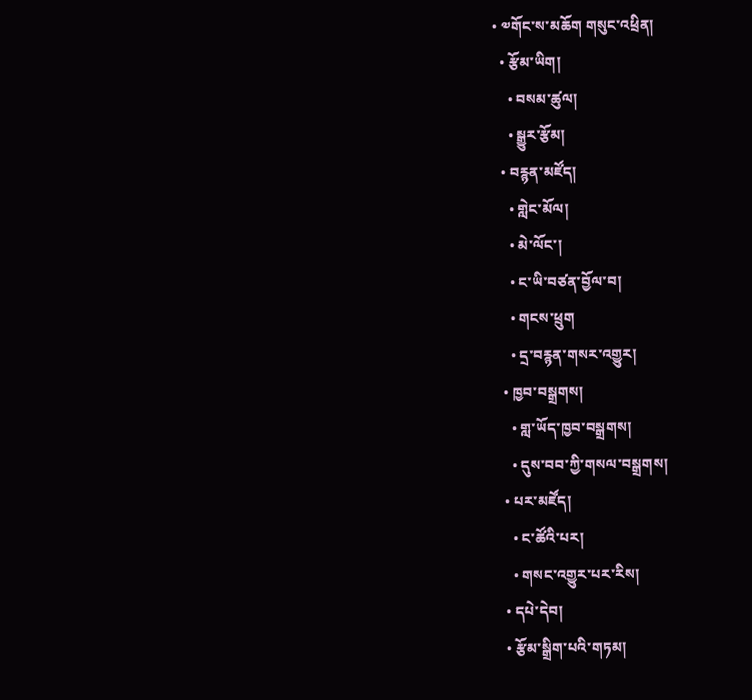• ༧གོང་ས་མཆོག གསུང་འཕྲིན།
  • རྩོམ་ཡིག།
    • བསམ་ཚུལ།
    • སྒྱུར་རྩོམ།
  • བརྙན་མཛོད།
    • གླེང་མོལ།
    • མེ་ལོང་།
    • ང་ཡི་བཙན་བྱོལ་བ།
    • གངས་ཕྲུག
    • དྲ་བརྙན་གསར་འགྱུར།
  • ཁྱབ་བསྒྲགས།
    • གླ་ཡོད་ཁྱབ་བསྒྲགས།
    • དུས་བབ་ཀྱི་གསལ་བསྒྲགས།
  • པར་མཛོད།
    • ང་ཚོའི་པར།
    • གསང་འགྱུར་པར་རིས།
  • དཔེ་དེབ།
  • རྩོམ་སྒྲིག་པའི་གཏམ།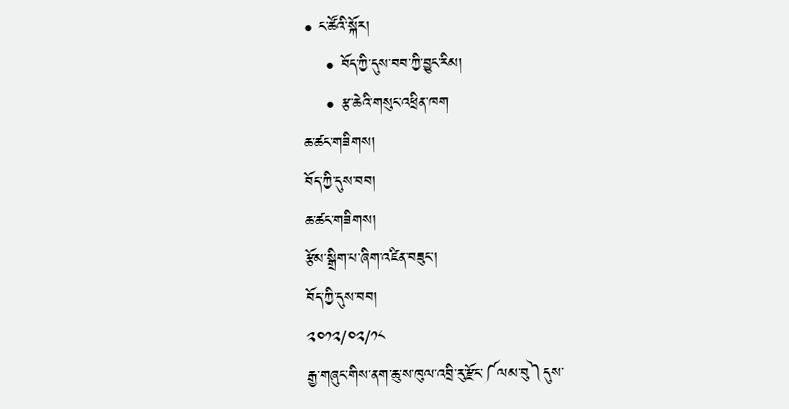• ང་ཚོའི་སྐོར།
    • བོད་ཀྱི་དུས་བབ་ཀྱི་བྱུང་རིམ།
    • རྩ་ཆེའི་གསུང་འཕྲིན་ཁག
ཆ་ཚང་གཟིགས།
བོད་ཀྱི་དུས་བབ།
ཆ་ཚང་གཟིགས།
རྩོམ་སྒྲིག་པ་ཞིག་འཛིན་བཟུང་།
བོད་ཀྱི་དུས་བབ།
༢༠༡༢/༠༢/༡༨
རྒྱ་གཞུང་གིས་ནག་ཆུ་ས་ཁུལ་འབྲི་རུ་རྫོང་༼ལམ་བུ༽དུས་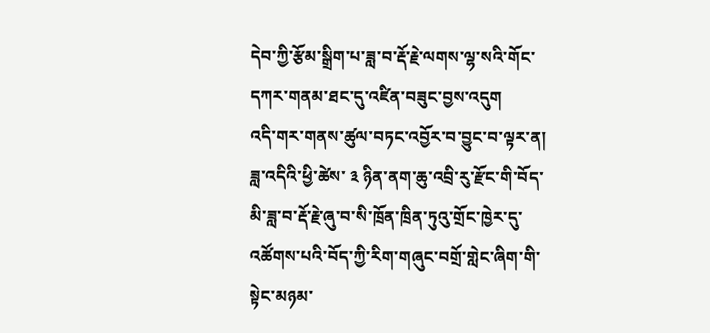དེབ་ཀྱི་རྩོམ་སྒྲིག་པ་ཟླ་བ་རྡོ་རྗེ་ལགས་ལྷ་སའི་གོང་དཀར་གནམ་ཐང་དུ་འཛིན་བཟུང་བྱས་འདུག
འདི་གར་གནས་ཚུལ་བཏང་འབྱོར་བ་བྱུང་བ་ལྟར་ན། ཟླ་འདིའི་ཕྱི་ཚེས་ ༣ ཉིན་ནག་ཆུ་འབྲི་རུ་རྫོང་གི་བོད་མི་ཟླ་བ་རྡོ་རྗེ་ཞུ་བ་སི་ཁྲོན་ཁྲིན་ཏུའུ་གྲོང་ཁྱེར་དུ་འཚོགས་པའི་བོད་ཀྱི་རིག་གཞུང་བགྲོ་གླེང་ཞིག་གི་སྟེང་མཉམ་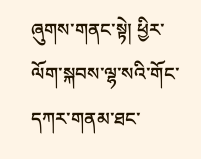ཞུགས་གནང་སྟེ། ཕྱིར་ལོག་སྐབས་ལྷ་སའི་གོང་དཀར་གནམ་ཐང་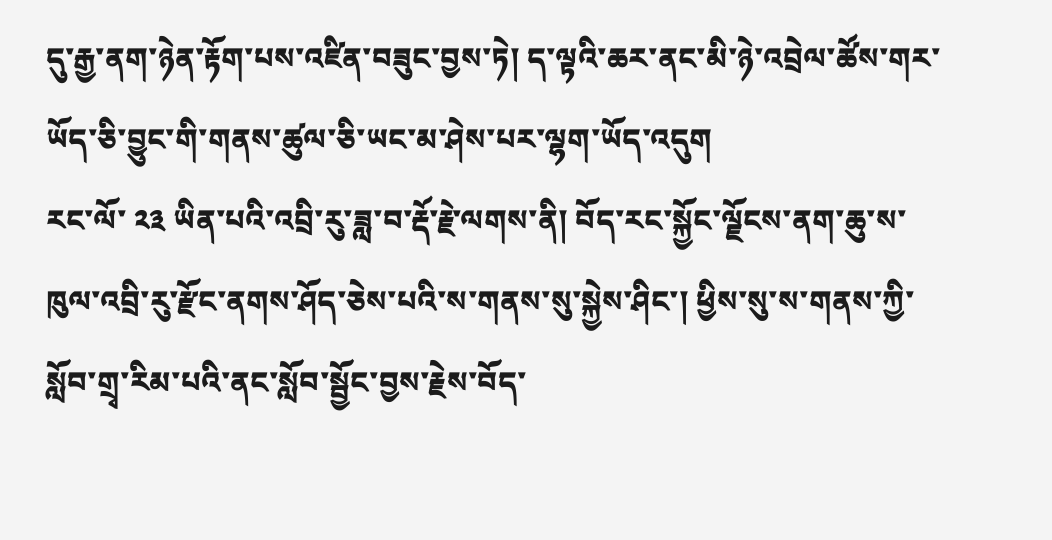དུ་རྒྱ་ནག་ཉེན་རྟོག་པས་འཛིན་བཟུང་བྱས་ཏེ། ད་ལྟའི་ཆར་ནང་མི་ཉེ་འབྲེལ་ཚོས་གར་ཡོད་ཅི་བྱུང་གི་གནས་ཚུལ་ཅི་ཡང་མ་ཤེས་པར་ལྷག་ཡོད་འདུག
རང་ལོ་ ༢༣ ཡིན་པའི་འབྲི་རུ་ཟླ་བ་རྡོ་རྗེ་ལགས་ནི། བོད་རང་སྐྱོང་ལྗོངས་ནག་ཆུ་ས་ཁུལ་འབྲི་རུ་རྫོང་ནགས་ཤོད་ཅེས་པའི་ས་གནས་སུ་སྐྱེས་ཤིང་། ཕྱིས་སུ་ས་གནས་ཀྱི་སློབ་གྲྭ་རིམ་པའི་ནང་སློབ་སྦྱོང་བྱས་རྗེས་བོད་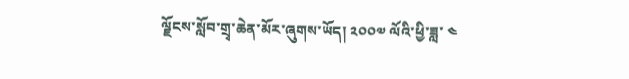ལྗོངས་སློབ་གྲྭ་ཆེན་མོར་ཞུགས་ཡོད། ༢༠༠༧ ལོའི་ཕྱི་ཟླ་ ༤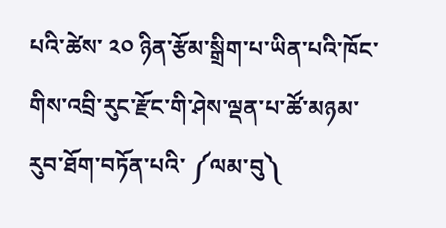པའི་ཚེས་ ༢༠ ཉིན་རྩོམ་སྒྲིག་པ་ཡིན་པའི་ཁོང་གིས་འབྲི་རུང་རྫོང་གི་ཤེས་ལྡན་པ་ཚོ་མཉམ་རུབ་ཐོག་བཏོན་པའི་ ༼ལམ་བུ༽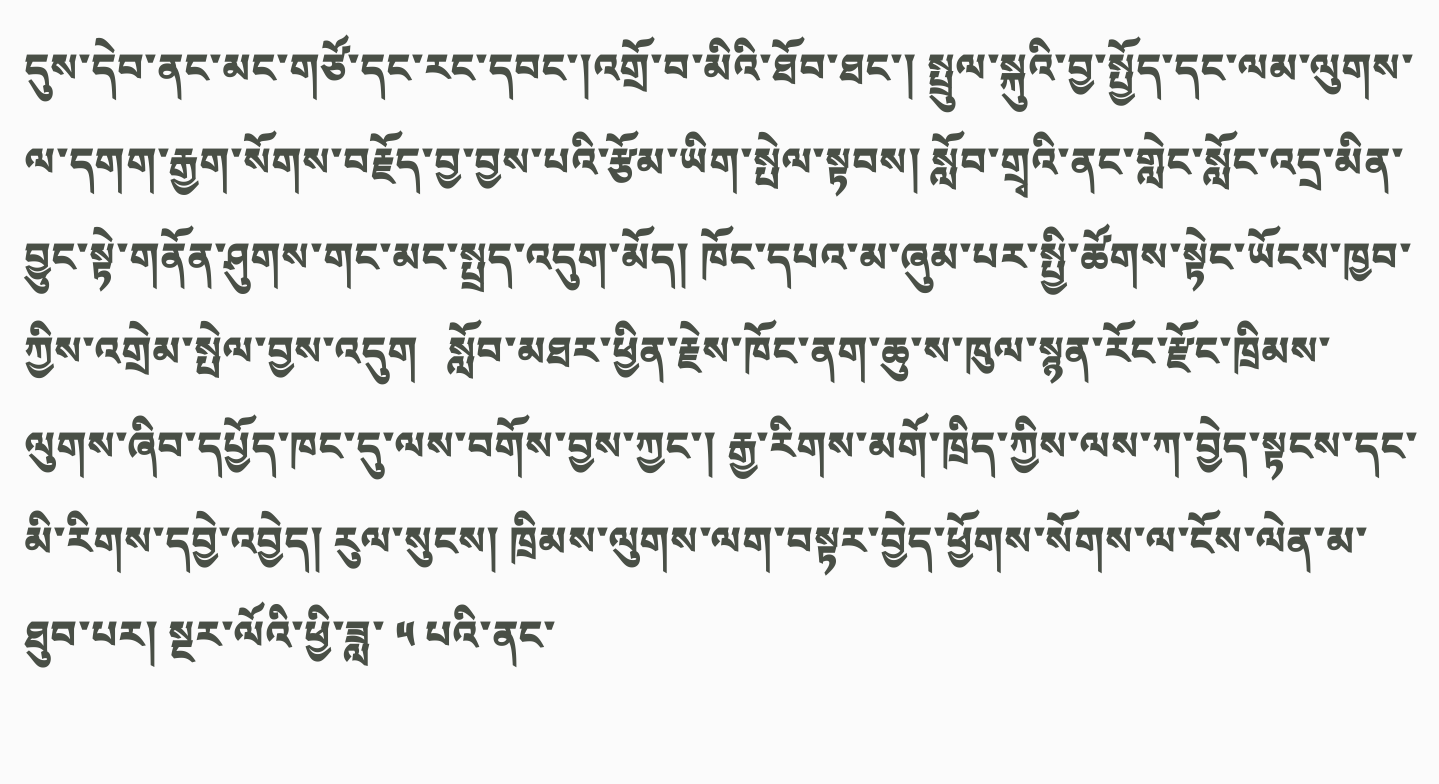དུས་དེབ་ནང་མང་གཙོ་དང་རང་དབང་།འགྲོ་བ་མིའི་ཐོབ་ཐང་། སྤྲུལ་སྐུའི་བྱ་སྤྱོད་དང་ལམ་ལུགས་ལ་དགག་རྒྱག་སོགས་བརྗོད་བྱ་བྱས་པའི་རྩོམ་ཡིག་སྤེལ་སྟབས། སློབ་གྲྭའི་ནང་གླེང་སློང་འདྲ་མིན་བྱུང་སྟེ་གནོན་ཤུགས་གང་མང་སྤྲད་འདུག་མོད། ཁོང་དཔའ་མ་ཞུམ་པར་སྤྱི་ཚོགས་སྟེང་ཡོངས་ཁྱབ་ཀྱིས་འགྲེམ་སྤེལ་བྱས་འདུག   སློབ་མཐར་ཕྱིན་རྗེས་ཁོང་ནག་ཆུ་ས་ཁུལ་སྙན་རོང་རྫོང་ཁྲིམས་ལུགས་ཞིབ་དཔྱོད་ཁང་དུ་ལས་བགོས་བྱས་ཀྱང་། རྒྱ་རིགས་མགོ་ཁྲིད་ཀྱིས་ལས་ཀ་བྱེད་སྟངས་དང་མི་རིགས་དབྱེ་འབྱེད། རུལ་སུངས། ཁྲིམས་ལུགས་ལག་བསྟར་བྱེད་ཕྱོགས་སོགས་ལ་ངོས་ལེན་མ་ཐུབ་པར། སྔར་ལོའི་ཕྱི་ཟླ་ ༥ པའི་ནང་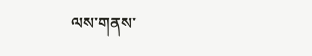ལས་གནས་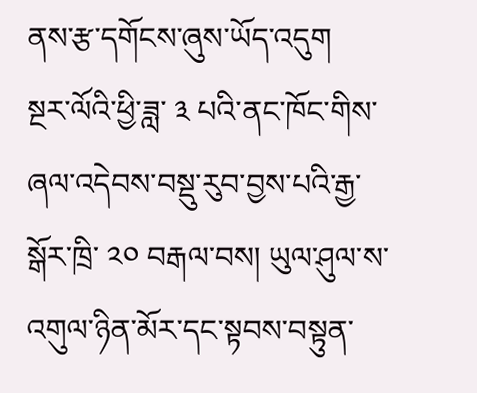ནས་རྩ་དགོངས་ཞུས་ཡོད་འདུག
སྔར་ལོའི་ཕྱི་ཟླ་ ༣ པའི་ནང་ཁོང་གིས་ཞལ་འདེབས་བསྡུ་རུབ་བྱས་པའི་རྒྱ་སྒོར་ཁྲི་ ༢༠ བརྒལ་བས། ཡུལ་ཤུལ་ས་འགུལ་ཉིན་མོར་དང་སྟབས་བསྟུན་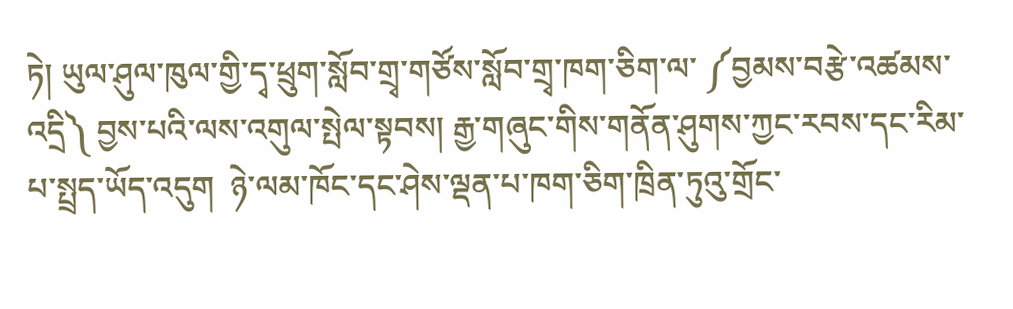ཏེ། ཡུལ་ཤུལ་ཁུལ་གྱི་དྭ་ཕྲུག་སློབ་གྲྭ་གཙོས་སློབ་གྲྭ་ཁག་ཅིག་ལ་ ༼བྱམས་བརྩེ་འཚམས་འདྲི༽ བྱས་པའི་ལས་འགུལ་སྤེལ་སྟབས། རྒྱ་གཞུང་གིས་གནོན་ཤུགས་ཀྱང་རབས་དང་རིམ་པ་སྤྲད་ཡོད་འདུག  ཉེ་ལམ་ཁོང་དང་ཤེས་ལྡན་པ་ཁག་ཅིག་ཁྲིན་ཏུའུ་གྲོང་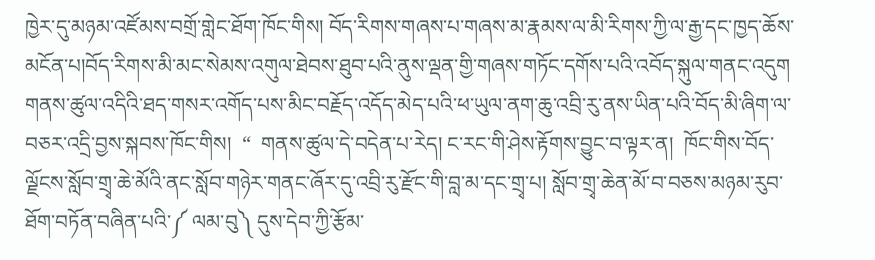ཁྱེར་དུ་མཉམ་འཛོམས་བགྲོ་གླེང་ཐོག་ཁོང་གིས། བོད་རིགས་གཞས་པ་གཞས་མ་རྣམས་ལ་མི་རིགས་ཀྱི་ལ་རྒྱ་དང་ཁྱད་ཆོས་མངོན་པ།བོད་རིགས་མི་མང་སེམས་འགུལ་ཐེབས་ཐུབ་པའི་ནུས་ལྡན་གྱི་གཞས་གཏོང་དགོས་པའི་འབོད་སྐུལ་གནང་འདུག
གནས་ཚུལ་འདིའི་ཐད་གསར་འགོད་པས་མིང་བརྗོད་འདོད་མེད་པའི་ཕ་ཡུལ་ནག་ཆུ་འབྲི་རུ་ནས་ཡིན་པའི་བོད་མི་ཞིག་ལ་བཅར་འདྲི་བྱས་སྐབས་ཁོང་གིས།  “  གནས་ཚུལ་དེ་བདེན་པ་རེད། ང་རང་གི་ཤེས་རྟོགས་བྱུང་བ་ལྟར་ན།  ཁོང་གིས་བོད་ལྗོངས་སློབ་གྲྭ་ཆེ་མོའི་ནང་སློབ་གཉེར་གནང་ཞོར་དུ་འབྲི་རུ་རྫོང་གི་བླ་མ་དང་གྲྭ་པ། སློབ་གྲྭ་ཆེན་མོ་བ་བཅས་མཉམ་རུབ་ཐོག་བཏོན་བཞིན་པའི་༼ ལམ་བུ༽ དུས་དེབ་ཀྱི་རྩོམ་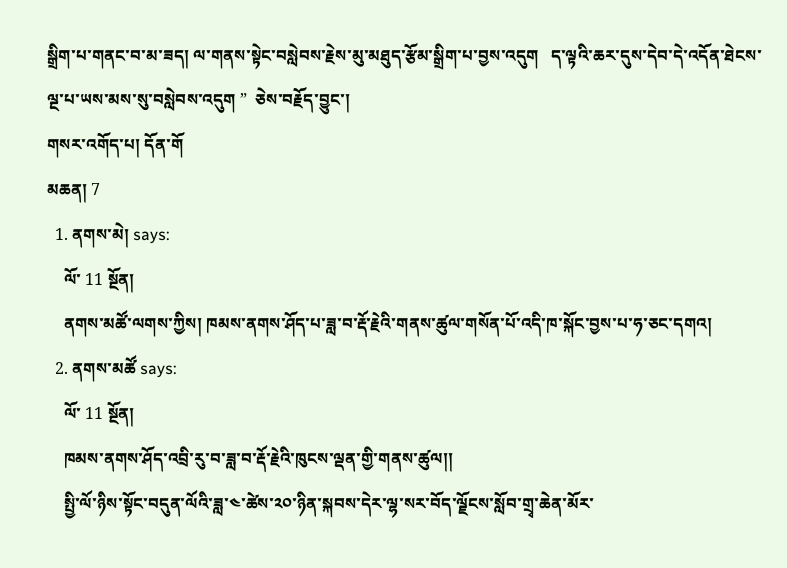སྒྲིག་པ་གནང་བ་མ་ཟད། ལ་གནས་སྟེང་བསླེབས་རྗེས་མུ་མཐུད་རྩོམ་སྒྲིག་པ་བྱས་འདུག   ད་ལྟའི་ཆར་དུས་དེབ་དེ་འདོན་ཐེངས་ལྔ་པ་ཡས་མས་སུ་བསླེབས་འདུག ”  ཅེས་བརྗོད་བྱུང་།
གསར་འགོད་པ། དོན་གོ
མཆན། 7
  1. ནགས་མེ། says:
    ལོ་ 11 སྔོན།
    ནགས་མཚོ་ལགས་ཀྱིས། ཁམས་ནགས་ཤོད་པ་ཟླ་བ་རྡོ་རྗེའི་གནས་ཚུལ་གསོན་པོ་འདི་ཁ་སྐོང་བྱས་པ་ཧ་ཅང་དགའ།
  2. ནགས་མཚོ says:
    ལོ་ 11 སྔོན།
    ཁམས་ནགས་ཤོད་འབྲི་རུ་བ་ཟླ་བ་རྡོ་རྗེའི་ཁུངས་ལྡན་གྱི་གནས་ཚུལ།།
    སྤྱི་ལོ་ཉིས་སྟོང་བདུན་ལོའི་ཟླ་༤་ཚེས་༢༠་ཉིན་སྐབས་དེར་ལྷ་སར་བོད་ལྗོངས་སློབ་གྲྭ་ཆེན་མོར་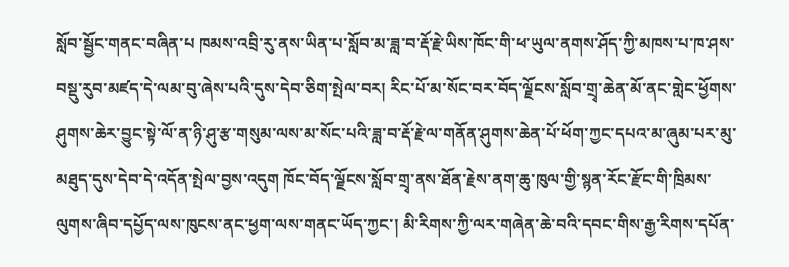སློབ་སྦྱོང་གནང་བཞིན་པ ཁམས་འབྲི་རུ་ནས་ཡིན་པ་སློབ་མ་ཟླ་བ་རྡོ་རྗེ་ཡིས་ཁོང་གི་ཕ་ཡུལ་ནགས་ཤོད་ཀྱི་མཁས་པ་ཁ་ཤས་བསྡུ་རུབ་མཛད་དེ་ལམ་བུ་ཞེས་པའི་དུས་དེབ་ཅིག་སྤེལ་བར། རིང་པོ་མ་སོང་བར་བོད་ལྗོངས་སློབ་གྲྭ་ཆེན་མོ་ནང་གླེང་ཕྱོགས་ཤུགས་ཆེར་བྱུང་སྟེ་ལོ་ན་ཉི་ཤུ་རྩ་གསུམ་ལས་མ་སོང་པའི་ཟླ་བ་རྡོ་རྗེ་ལ་གནོན་ཤུགས་ཆེན་པོ་ཕོག་ཀྱང་དཔའ་མ་ཞུམ་པར་མུ་མཐུད་དུས་དེབ་དེ་འདོན་སྤེལ་བྱས་འདུག ཁོང་བོད་ལྗོངས་སློབ་གྲྭ་ནས་ཐོན་རྗེས་ནག་ཆུ་ཁུལ་གྱི་སྙན་རོང་རྫོང་གི་ཁྲིམས་ལུགས་ཞིབ་དཔྱོད་ལས་ཁུངས་ནང་ཕྱག་ལས་གནང་ཡོད་ཀྱང་། མི་རིགས་ཀྱི་ལར་གཞེན་ཆེ་བའི་དབང་གིས་རྒྱ་རིགས་དཔོན་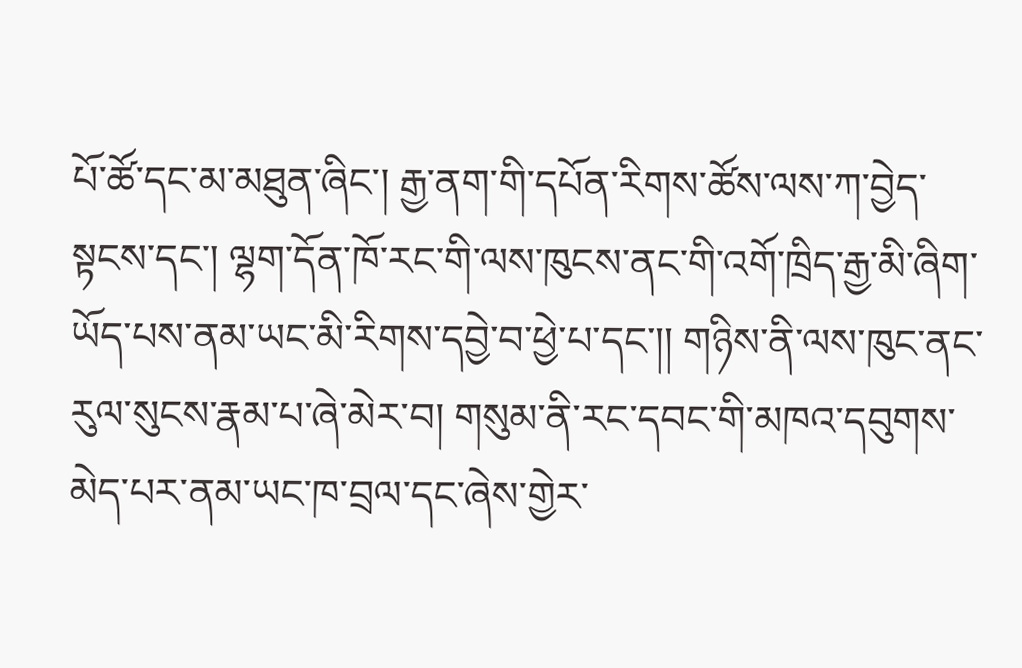པོ་ཚོ་དང་མ་མཐུན་ཞིང་། རྒྱ་ནག་གི་དཔོན་རིགས་ཚོས་ལས་ཀ་བྱེད་སྟངས་དང་། ལྷག་དོན་ཁོ་རང་གི་ལས་ཁུངས་ནང་གི་འགོ་ཁྲིད་རྒྱ་མི་ཞིག་ཡོད་པས་ནམ་ཡང་མི་རིགས་དབྱེ་བ་ཕྱེ་པ་དང་།། གཉིས་ནི་ལས་ཁུང་ནང་རུལ་སུངས་རྣམ་པ་ཞེ་མེར་བ། གསུམ་ནི་རང་དབང་གི་མཁའ་དབུགས་མེད་པར་ནམ་ཡང་ཁ་བྲལ་དང་ཞེས་གྱེར་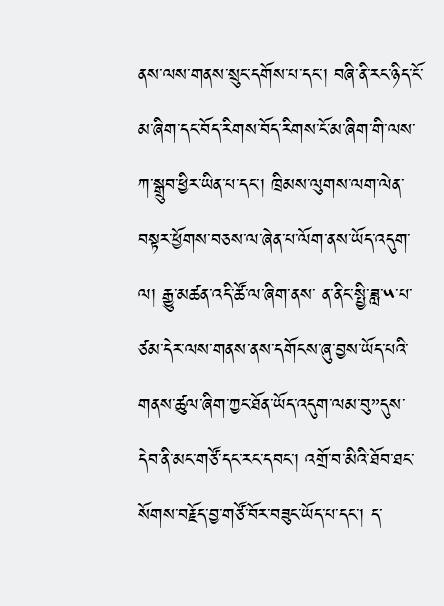ནས་ལས་གནས་སྲུང་དགོས་པ་དང་། བཞི་ནི་རང་ཉིད་ངོ་མ་ཞིག་དང་བོད་རིགས་བོད་རིགས་ངོ་མ་ཞིག་གི་ལས་ཀ་སྒྲུབ་ཕྱིར་ཡིན་པ་དང་། ཁྲིམས་ལུགས་ལག་ལེན་བསྟར་ཕྱོགས་བཅས་ལ་ཞེན་པ་ལོག་ནས་ཡོད་འདུག་ལ། རྒྱུ་མཚན་འདི་ཚོ་ལ་ཞིག་ནས་ ན་ནིང་སྤྱི་ཟླ་༥་པ་ཙམ་དེར་ལས་གནས་ནས་དགོངས་ཞུ་བྱས་ཡོད་པའི་གནས་ཚུལ་ཞིག་ཀྱང་ཐོན་ཡོད་འདུག་ལམ་བུ”དུས་དེབ་ནི་མང་གཙོ་དང་རང་དབང་། འགྲོ་བ་མིའི་ཐོབ་ཐང་སོགས་བརྗོད་བྱ་གཙོ་བོར་བཟུང་ཡོད་པ་དང་། ད་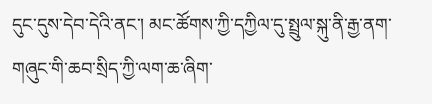དུང་དུས་དེབ་དེའི་ནང་། མང་ཚོགས་ཀྱི་དཀྱིལ་དུ་སྤྲུལ་སྐུ་ནི་རྒྱ་ནག་གཞུང་གི་ཆབ་སྲིད་ཀྱི་ལག་ཆ་ཞིག་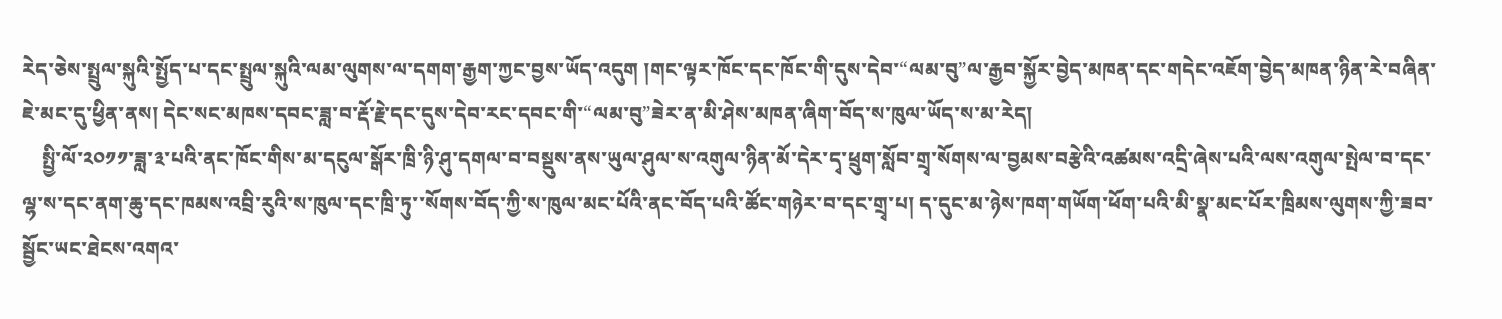རེད་ཅེས་སྤྲུལ་སྐུའི་སྤྱོད་པ་དང་སྤྲུལ་སྐུའི་ལམ་ལུགས་ལ་དགག་རྒྱག་ཀྱང་བྱས་ཡོད་འདུག །གང་ལྟར་ཁོང་དང་ཁོང་གི་དུས་དེབ་“ལམ་བུ”ལ་རྒྱབ་སྐྱོར་བྱེད་མཁན་དང་གདེང་འཇོག་བྱེད་མཁན་ཉིན་རེ་བཞིན་ཇེ་མང་དུ་ཕྱིན་ནས། དེང་སང་མཁས་དབང་ཟླ་བ་རྡོ་རྗེ་དང་དུས་དེབ་རང་དབང་གི་“ལམ་བུ”ཟེར་ན་མི་ཤེས་མཁན་ཞིག་བོད་ས་ཁུལ་ཡོད་ས་མ་རེད།
    སྤྱི་ལོ་༢༠༡༡་ཟླ་༣་པའི་ནང་ཁོང་གིས་མ་དངུལ་སྒོར་ཁྲི་ཉི་ཤུ་དགལ་བ་བསྡུས་ནས་ཡུལ་ཤུལ་ས་འགུལ་ཉིན་མོ་དེར་དྭ་ཕྲུག་སློབ་གྲྭ་སོགས་ལ་བྱམས་བརྩེའི་འཚམས་འདྲི་ཞེས་པའི་ལས་འགུལ་སྤེལ་བ་དང་ལྷ་ས་དང་ནག་ཆུ་དང་ཁམས་འབྲི་རུའི་ས་ཁུལ་དང་ཁྲི་ཏུ་་སོགས་བོད་ཀྱི་ས་ཁུལ་མང་པོའི་ནང་བོད་པའི་ཚོང་གཉེར་བ་དང་གྲྭ་པ། ད་དུང་མ་ཉེས་ཁག་གཡོག་ཕོག་པའི་མི་སྣ་མང་པོར་ཁྲིམས་ལུགས་ཀྱི་ཟབ་སྦྱོང་ཡང་ཐེངས་འགའ་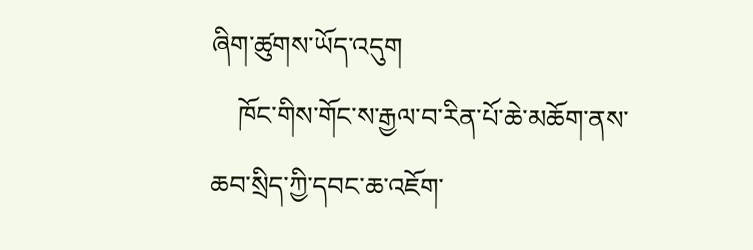ཞིག་ཚུགས་ཡོད་འདུག
    ཁོང་གིས་གོང་ས་རྒྱལ་བ་རིན་པོ་ཆེ་མཆོག་ནས་ཆབ་སྲིད་ཀྱི་དབང་ཆ་འཇོག་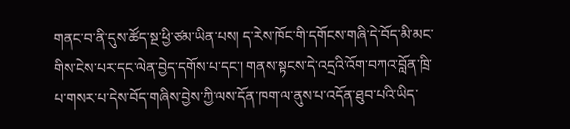གནང་བ་ནི་དུས་ཚོད་སྔ་ཕྱི་ཙམ་ཡིན་པས། ད་རེས་ཁོང་གི་དགོངས་གཞི་དེ་བོད་མི་མང་གིས་ངེས་པར་དང་ལེན་བྱེད་དགོས་པ་དང་། གནས་སྟངས་དེ་འདྲའི་འོག་བཀའ་བློན་ཁྲི་པ་གསར་པ་དེས་བོད་གཞིས་བྱེས་ཀྱི་ལས་དོན་ཁག་ལ་ནུས་པ་འདོན་ཐུབ་པའི་ཡིད་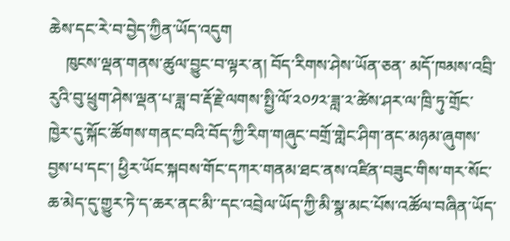ཆེས་དང་རེ་བ་བྱེད་ཀྱིན་ཡོད་འདུག
    ཁུངས་ལྡན་གནས་ཚུལ་བྱུང་བ་ལྟར་ན། བོད་རིགས་ཤེས་ཡོན་ཅན་ མདོ་ཁམས་འབྲི་རུའི་བུ་ཕྲུག་ཤེས་ལྡན་པ་ཟླ་བ་རྡོ་རྗེ་ལགས་སྤྱི་ལོ་༢༠༡༢་ཟླ་༢་ཚེས་ཤར་ལ་ཁྲི་ཏུ་གྲོང་ཁྱེར་དུ་སྐོང་ཚོགས་གནང་བའི་བོད་ཀྱི་རིག་གཞུང་བགྲོ་གླེང་ཤིག་ནང་མཉམ་ཞུགས་བྱས་པ་དང་། ཕྱིར་ཡོང་སྐབས་གོང་དཀར་གནམ་ཐང་ནས་འཛིན་བཟུང་གིས་གར་སོང་ཆ་མེད་དུ་གྱུར་ཏེ་ད་ཆར་ནང་མི་་དང་འབྲེལ་ཡོད་ཀྱི་མི་སྣ་མང་པོས་འཚོལ་བཞིན་ཡོད་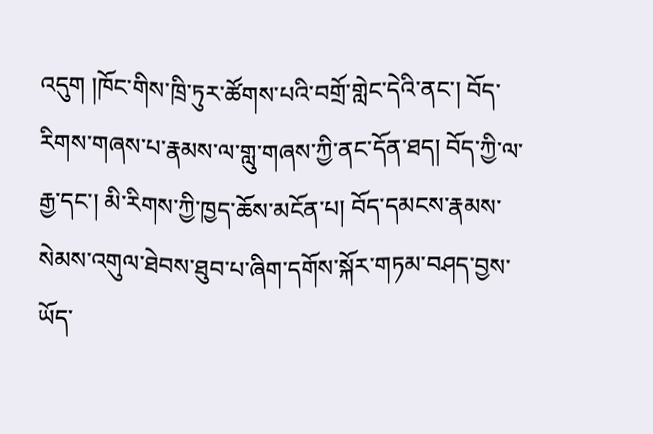འདུག །ཁོང་གིས་ཁྲི་ཏུར་ཚོགས་པའི་བགྲོ་གླེང་དེའི་ནང་། བོད་རིགས་གཞས་པ་རྣམས་ལ་གླུ་གཞས་ཀྱི་ནང་དོན་ཐད། བོད་ཀྱི་ལ་རྒྱ་དང་། མི་རིགས་ཀྱི་ཁྱད་ཆོས་མངོན་པ། བོད་དམངས་རྣམས་སེམས་འགུལ་ཐེབས་ཐུབ་པ་ཞིག་དགོས་སྐོར་གཏམ་བཤད་བྱས་ཡོད་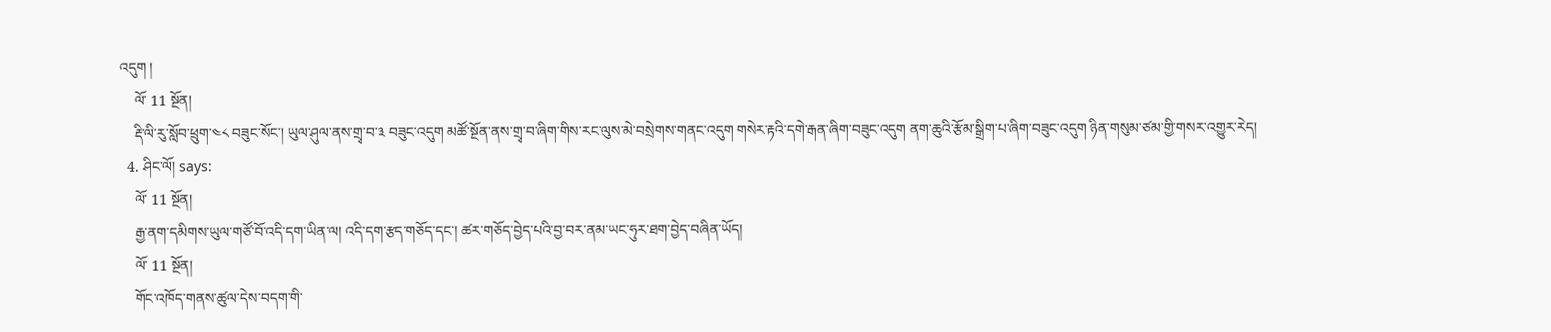འདུག །
    ལོ་ 11 སྔོན།
    རྡི་ལི་རུ་སློབ་ཕྲུག་༤༨ བཟུང་སོང་། ཡུལ་ཤུལ་ནས་གྲྭ་བ་༣ བཟུང་འདུག མཚོ་སྔོན་ནས་གྲྭ་བ་ཞིག་གིས་རང་ལུས་མེ་བསྲེགས་གནང་འདུག གསེར་རྟའི་དགེ་རྒན་ཞིག་བཟུང་འདུག ནག་ཆུའི་རྩོམ་སྒྲིག་པ་ཞིག་བཟུང་འདུག ཉིན་གསུམ་ཙམ་གྱི་གསར་འགྱུར་རེད།
  4. ཤིང་ལོ། says:
    ལོ་ 11 སྔོན།
    རྒྱ་ནག་དམིགས་ཡུལ་གཙོ་བོ་འདི་དག་ཡིན་ལ། འདི་དག་རྩད་གཅོད་དང་། ཚར་གཅོད་བྱེད་པའི་བྱ་བར་ནམ་ཡང་ཧུར་ཐག་བྱེད་བཞིན་ཡོད།
    ལོ་ 11 སྔོན།
    གོང་འཁོད་གནས་ཚུལ་དེས་བདག་གི་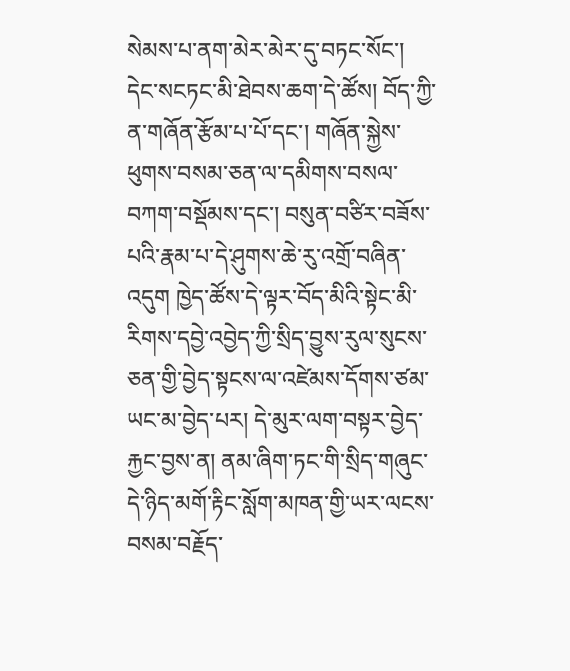སེམས་པ་ནག་མེར་མེར་དུ་བཏང་སོང་། དེང་སངཏང་མི་ཐེབས་ཆག་དེ་ཚོས། བོད་ཀྱི་ན་གཞོན་རྩོམ་པ་པོ་དང་། གཞོན་སྐྱེས་ཕུགས་བསམ་ཅན་ལ་དམིགས་བསལ་བཀག་བསྡོམས་དང་། བསུན་བཙིར་བཟོས་པའི་རྣམ་པ་དེ་ཤུགས་ཆེ་རུ་འགྲོ་བཞིན་འདུག ཁྱེད་ཚོས་དེ་ལྟར་བོད་མིའི་སྟེང་མི་རིགས་དབྱེ་འབྱེད་ཀྱི་སྲིད་བྱུས་རུལ་སུངས་ཅན་གྱི་བྱེད་སྟངས་ལ་འཛེམས་དོགས་ཙམ་ཡང་མ་བྱེད་པར། དེ་མུར་ལག་བསྟར་བྱེད་རྐྱང་བྱས་ན། ནམ་ཞིག་ཏང་གི་སྲིད་གཞུང་དེ་ཉིད་མགོ་རྟིང་སློག་མཁན་གྱི་ཡར་ལངས་བསམ་བརྗོད་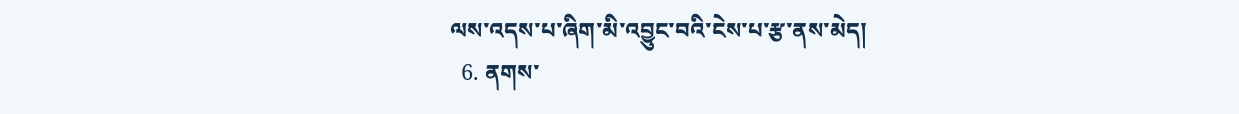ལས་འདས་པ་ཞིག་མི་འབྱུང་བའི་ངེས་པ་རྩ་ནས་མེད།
  6. ནགས་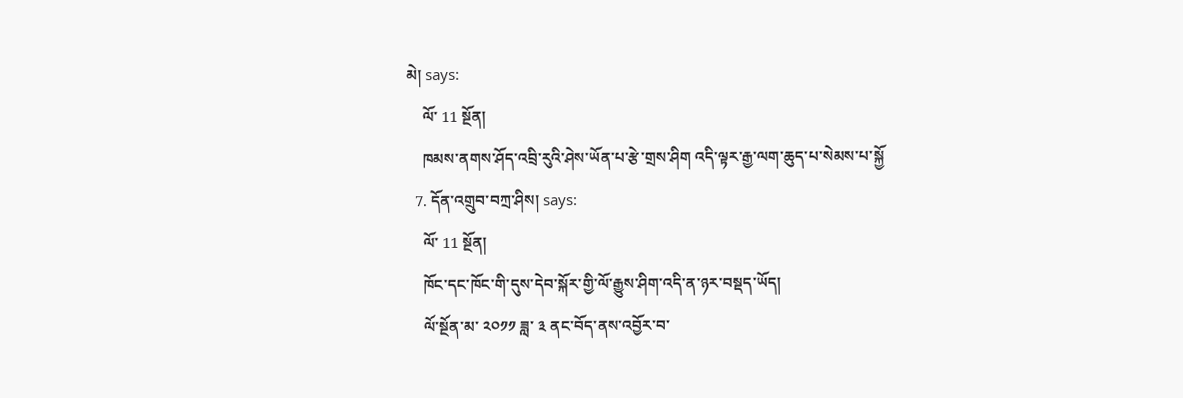མེ། says:
    ལོ་ 11 སྔོན།
    ཁམས་ནགས་ཤོད་འབྲི་རུའི་ཤེས་ཡོན་པ་རྩེ་གྲས་ཤིག འདི་ལྟར་རྒྱ་ལག་ཆུད་པ་སེམས་པ་སྐྱོ
  7. དོན་འགྲུབ་བཀྲ་ཤིས། says:
    ལོ་ 11 སྔོན།
    ཁོང་དང་ཁོང་གི་དུས་དེབ་སྐོར་གྱི་ལོ་རྒྱུས་ཤིག་འདི་ན་ཉར་བསྡད་ཡོད།
    ལོ་སྔོན་མ་ ༢༠༡༡ ཟླ་ ༣ ནང་བོད་ནས་འབྱོར་བ་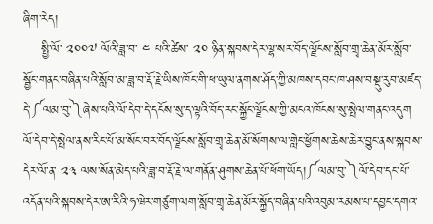ཞིག་རེད།
    སྤྱི་ལོ་ ༢༠༠༧ ལོའི་ཟླ་བ་ ༤ པའི་ཚེས་ ༢༠ ཉིན་སྐབས་དེར་ལྷ་སར་བོད་ལྗོངས་སློབ་གྲྭ་ཆེན་མོར་སློབ་སྦྱོང་གནང་བཞིན་པའི་སློབ་མ་ཟླ་བ་རྡོ་རྗེ་ཡིས་ཁོང་གི་ཕ་ཡུལ་ནགས་ཤོད་ཀྱི་མཁས་དབང་ཁ་ཤས་བསྡུ་རུབ་མཛད་དེ་༼ལམ་བུ་༽ཞེས་པའི་ལོ་དེབ་དེ་དངོས་སུ་ད་ལྟའི་བོད་རང་སྐྱོང་ལྗོངས་ཀྱི་མངའ་ཁོངས་སུ་སྤེལ་གནང་འདུག ལོ་དེབ་དེ་སྤེལ་ནས་རིང་པོ་མ་སོང་བར་བོད་ལྗོངས་སློབ་གྲྭ་ཆེན་མོ་སོགས་ལ་གླེང་ཕྱོགས་ཆེས་ཆེར་བྱུང་ནས་སྐབས་དེར་ལོ་ན་ ༢༣ ལས་སོན་མེད་པའི་ཟླ་བ་རྡོ་རྗེ་ལ་གནོན་ཤུགས་ཆེན་པོ་ཕོག་ཡོད།༼ལམ་བུ་༽ལོ་དེབ་དང་པོ་འདོན་པའི་སྐབས་དེར་ཨ་རིའི་ཧ་ཝེར་གཙུག་ལག་སློབ་གྲྭ་ཆེན་མོར་སྐྱོད་བཞིན་པའི་འབུམ་རམས་པ་དབྱང་དགའ་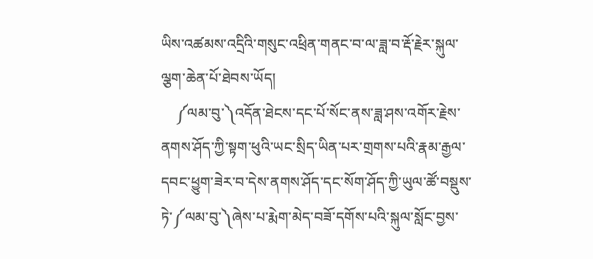ཡིས་འཚམས་འདྲིའི་གསུང་འཕྲིན་གནང་བ་ལ་ཟླ་བ་རྡོ་རྗེར་སྐུལ་ལྕག་ཆེན་པོ་ཐེབས་ཡོད།
    ༼ལམ་བུ་༽འདོན་ཐེངས་དང་པོ་སོང་ནས་ཟླ་ཤས་འགོར་རྗེས་ནགས་ཤོད་ཀྱི་སྟག་ཕུའི་ཡང་སྲིད་ཡིན་པར་གྲགས་པའི་རྣམ་རྒྱལ་དབང་ཕྱུག་ཟེར་བ་དེས་ནགས་ཤོད་དང་སོག་ཤོད་ཀྱི་ཡུལ་ཚོ་བསྡུས་ཏེ་༼ལམ་བུ་༽ཞེས་པ་རྨེག་མེད་བཟོ་དགོས་པའི་སྐུལ་སློང་བྱས་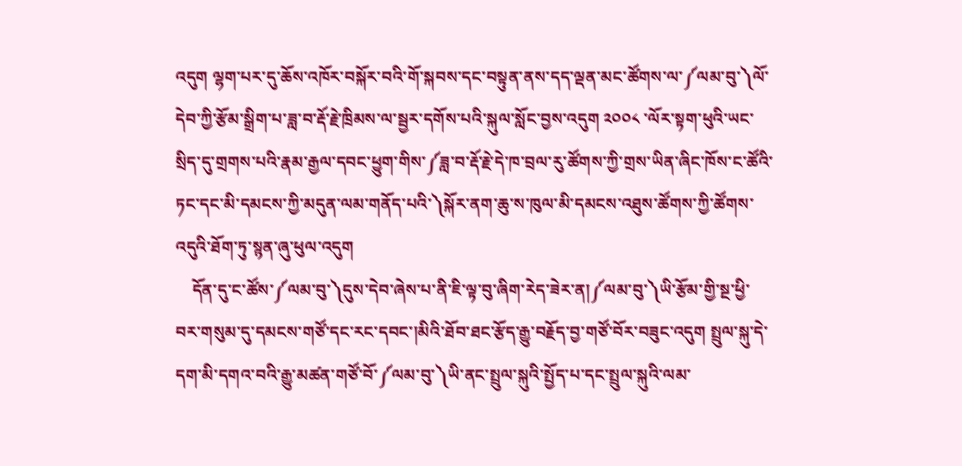འདུག ལྷག་པར་དུ་ཆོས་འཁོར་བསྐོར་བའི་གོ་སྐབས་དང་བསྟུན་ནས་དད་ལྡན་མང་ཚོགས་ལ་༼ལམ་བུ་༽ལོ་དེབ་ཀྱི་རྩོམ་སྒྲིག་པ་ཟླ་བ་རྡོ་རྗེ་ཁྲིམས་ལ་སྦྱར་དགོས་པའི་སྐུལ་སློང་བྱས་འདུག ༢༠༠༨ ་ལོར་སྟག་ཕུའི་ཡང་སྲིད་དུ་གྲགས་པའི་རྣམ་རྒྱལ་དབང་ཕྱུག་གིས་༼ཟླ་བ་རྡོ་རྗེ་དེ་ཁ་བྲལ་རུ་ཚོགས་ཀྱི་གྲས་ཡིན་ཞིང་ཁོས་ང་ཚོའི་ཏང་དང་མི་དམངས་ཀྱི་མདུན་ལམ་གནོད་པའི་༽སྐོར་ནག་ཆུ་ས་ཁུལ་མི་དམངས་འཐུས་ཚོགས་ཀྱི་ཚོགས་འདུའི་ཐོག་ཏུ་སྙན་ཞུ་ཕུལ་འདུག
    དོན་དུ་ང་ཚོས་༼ལམ་བུ་༽དུས་དེབ་ཞེས་པ་ནི་ཇི་ལྟ་བུ་ཞིག་རེད་ཟེར་ན།༼ལམ་བུ་༽ཡི་རྩོམ་གྱི་སྔ་ཕྱི་བར་གསུམ་དུ་དམངས་གཙོ་དང་རང་དབང་།མིའི་ཐོབ་ཐང་རྩོད་རྒྱུ་བརྗོད་བྱ་གཙོ་བོར་བཟུང་འདུག སྤྲུལ་སྐུ་དེ་དག་མི་དགའ་བའི་རྒྱུ་མཚན་གཙོ་བོ་༼ལམ་བུ་༽ཡི་ནང་སྤྲུལ་སྐུའི་སྤྱོད་པ་དང་སྤྲུལ་སྐུའི་ལམ་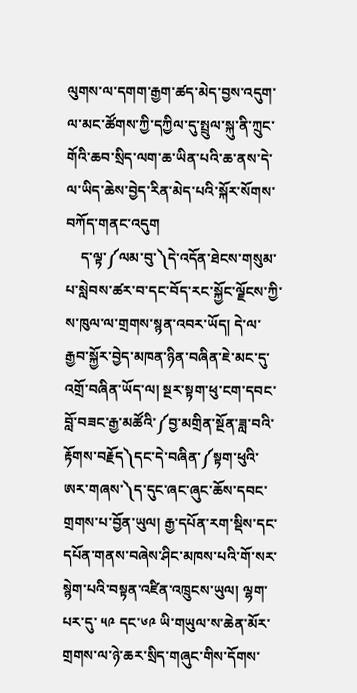ལུགས་ལ་དགག་རྒྱག་ཚད་མེད་བྱས་འདུག་ལ་མང་ཚོགས་ཀྱི་དཀྱིལ་དུ་སྤྲུལ་སྐུ་ནི་ཀྲུང་གོའི་ཆབ་སྲིད་ལག་ཆ་ཡིན་པའི་ཆ་ནས་དེ་ལ་ཡིད་ཆེས་བྱེད་རིན་མེད་པའི་སྐོར་སོགས་བཀོད་གནང་འདུག
    ད་ལྟ་༼ལམ་བུ་༽དེ་འདོན་ཐེངས་གསུམ་པ་སླེབས་ཚར་བ་དང་བོད་རང་སྐྱོང་ལྗོངས་ཀྱི་ས་ཁུལ་ལ་གྲགས་སྙན་འབར་ཡོད། དེ་ལ་རྒྱབ་སྐྱོར་བྱེད་མཁན་ཉིན་བཞིན་ཇེ་མང་དུ་འགྲོ་བཞིན་ཡོད་ལ། སྔར་སྟག་ཕུ་ངག་དབང་བློ་བཟང་རྒྱ་མཚོའི་༼བྱ་མགྲིན་སྔོན་ཟླ་བའི་རྟོགས་བརྗོད༽དང་དེ་བཞིན་༼སྟག་ཕུའི་ཨར་གཞས་༽ད་དུང་ཞང་ཞུང་ཆོས་དབང་གྲགས་པ་བྱོན་ཡུལ། རྒྱ་དཔོན་རག་སྡིས་དང་དཔོན་གནས་བཞེས་ཤིང་མཁས་པའི་གོ་སར་སྙེག་པའི་བསྟན་འཛིན་འཁྲུངས་ཡུལ། ལྷག་པར་དུ་ ༥༩ དང་༦༩ ཡི་གཡུལ་ས་ཆེན་མོར་གྲགས་ལ་ཉེ་ཆར་སྲིད་གཞུང་གིས་དོགས་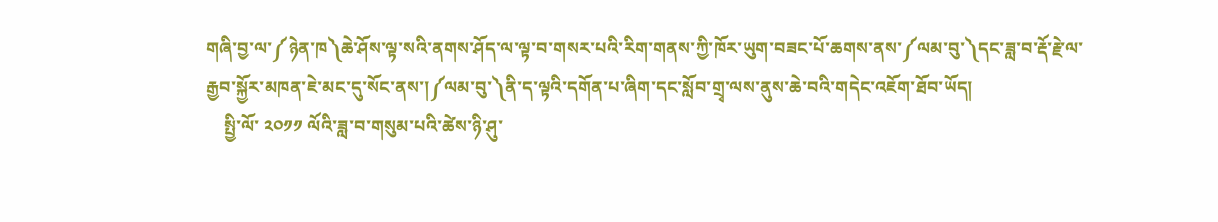གཞི་བྱ་ལ་༼ཉེན་ཁ༽ཆེ་ཤོས་ལྟ་སའི་ནགས་ཤོད་ལ་ལྟ་བ་གསར་པའི་རིག་གནས་ཀྱི་ཁོར་ཡུག་བཟང་པོ་ཆགས་ནས་༼ལམ་བུ་༽དང་ཟླ་བ་རྡོ་རྗེ་ལ་རྒྱབ་སྐྱོར་མཁན་ཇེ་མང་དུ་སོང་ནས་།༼ལམ་བུ་༽ནི་ད་ལྟའི་དགོན་པ་ཞིག་དང་སློབ་གྲྭ་ལས་ནུས་ཆེ་བའི་གདེང་འཇོག་ཐོབ་ཡོད།
    སྤྱི་ལོ་ ༢༠༡༡ ལོའི་ཟླ་བ་གསུམ་པའི་ཚེས་ཉི་ཤུ་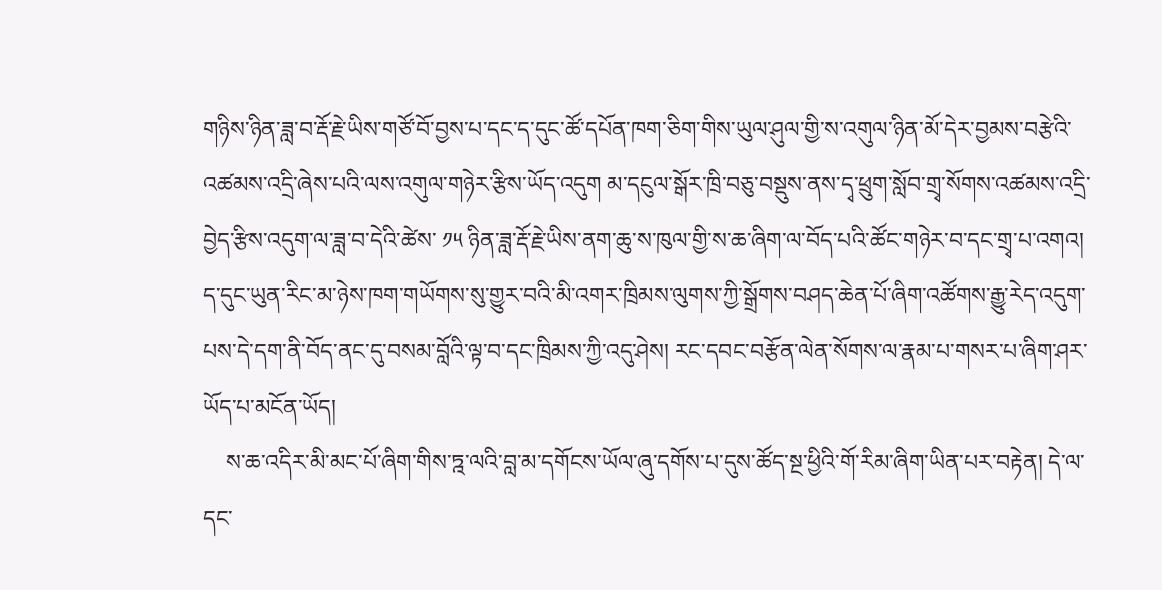གཉིས་ཉིན་ཟླ་བ་རྡོ་རྗེ་ཡིས་གཙོ་བོ་བྱས་པ་དང་ད་དུང་ཚོ་དཔོན་ཁག་ཅིག་གིས་ཡུལ་ཤུལ་གྱི་ས་འགུལ་ཉིན་མོ་དེར་བྱམས་བརྩེའི་འཚམས་འདྲི་ཞེས་པའི་ལས་འགུལ་གཉེར་རྩིས་ཡོད་འདུག མ་དངུལ་སྒོར་ཁྲི་བཅུ་བསྡུས་ནས་དྭ་ཕྲུག་སློབ་གྲྭ་སོགས་འཚམས་འདྲི་བྱེད་རྩིས་འདུག་ལ་ཟླ་བ་དེའི་ཚེས་ ༡༥ ཉིན་ཟླ་རྡོ་རྗེ་ཡིས་ནག་ཆུ་ས་ཁུལ་གྱི་ས་ཆ་ཞིག་ལ་བོད་པའི་ཚོང་གཉེར་བ་དང་གྲྭ་པ་འགའ། ད་དུང་ཡུན་རིང་མ་ཉེས་ཁག་གཡོགས་སུ་གྱུར་བའི་མི་འགར་ཁྲིམས་ལུགས་ཀྱི་སྒྲོགས་བཤད་ཆེན་པོ་ཞིག་འཚོགས་རྒྱུ་རེད་འདུག་པས་དེ་དག་ནི་བོད་ནང་དུ་བསམ་བློའི་ལྟ་བ་དང་ཁྲིམས་ཀྱི་འདུ་ཤེས། རང་དབང་བརྩོན་ལེན་སོགས་ལ་རྣམ་པ་གསར་པ་ཞིག་ཤར་ཡོད་པ་མངོན་ཡོད།
    ས་ཆ་འདིར་མི་མང་པོ་ཞིག་གིས་ཏྰ་ལའི་བླ་མ་དགོངས་ཡོལ་ཞུ་དགོས་པ་དུས་ཚོད་སྔ་ཕྱིའི་གོ་རིམ་ཞིག་ཡིན་པར་བརྟེན། དེ་ལ་དང་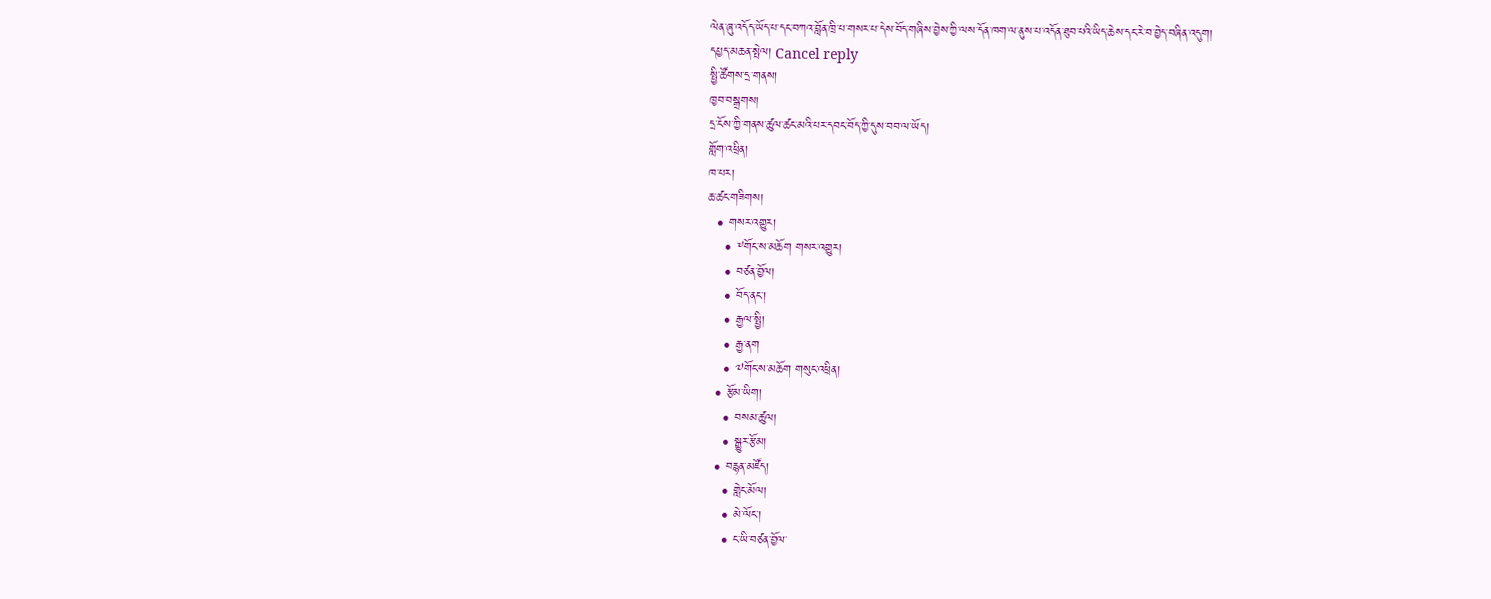ལེན་ཞུ་འདོད་ཡོད་པ་དང་བཀའ་བློན་ཁྲི་པ་གསར་པ་དེས་བོད་གཞིས་བྱེས་ཀྱི་ལས་དོན་ཁག་ལ་ནུས་པ་འདོན་ཐུབ་པའི་ཡིད་ཆེས་དང་རེ་བ་བྱེད་བཞིན་འདུག།
དཔྱད་མཆན་སྤེལ། Cancel reply
སྤྱི་ཚོགས་དྲ་གནས།
ཁྱབ་བསྒྲགས།
དྲ་ངོས་ཀྱི་གནས་ཚུལ་ཚང་མའི་པར་དབང་བོད་ཀྱི་དུས་བབ་ལ་ཡོད།
གློག་འཕྲིན།
ཁ་པར།
ཆ་ཚང་གཟིགས།
  • གསར་འགྱུར།
    • ༸གོང་ས་མཆོག གསར་འགྱུར།
    • བཙན་བྱོལ།
    • བོད་ནང་།
    • རྒྱལ་སྤྱི།
    • རྒྱ་ནག
    • ༧གོང་ས་མཆོག གསུང་འཕྲིན།
  • རྩོམ་ཡིག།
    • བསམ་ཚུལ།
    • སྒྱུར་རྩོམ།
  • བརྙན་མཛོད།
    • གླེང་མོལ།
    • མེ་ལོང་།
    • ང་ཡི་བཙན་བྱོལ་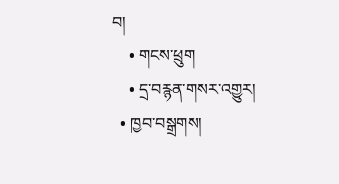བ།
    • གངས་ཕྲུག
    • དྲ་བརྙན་གསར་འགྱུར།
  • ཁྱབ་བསྒྲགས།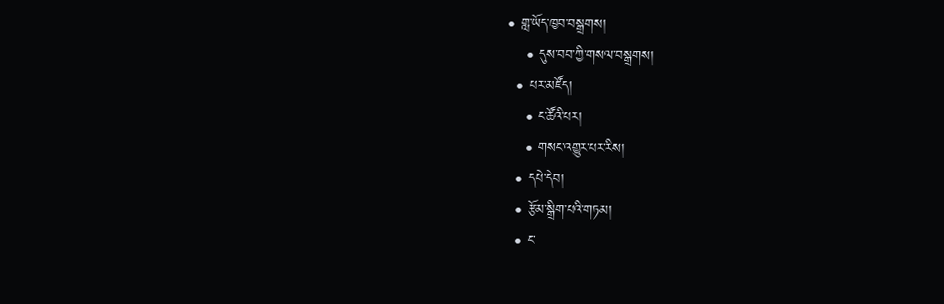• གླ་ཡོད་ཁྱབ་བསྒྲགས།
    • དུས་བབ་ཀྱི་གསལ་བསྒྲགས།
  • པར་མཛོད།
    • ང་ཚོའི་པར།
    • གསང་འགྱུར་པར་རིས།
  • དཔེ་དེབ།
  • རྩོམ་སྒྲིག་པའི་གཏམ།
  • ང་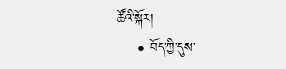ཚོའི་སྐོར།
    • བོད་ཀྱི་དུས་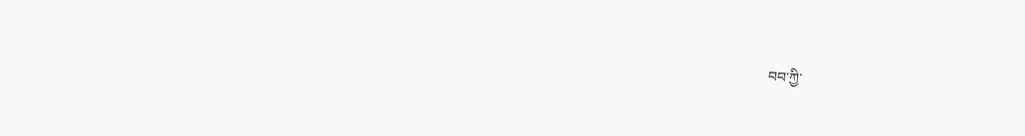བབ་ཀྱི་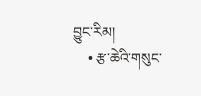བྱུང་རིམ།
    • རྩ་ཆེའི་གསུང་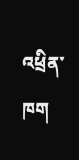འཕྲིན་ཁག